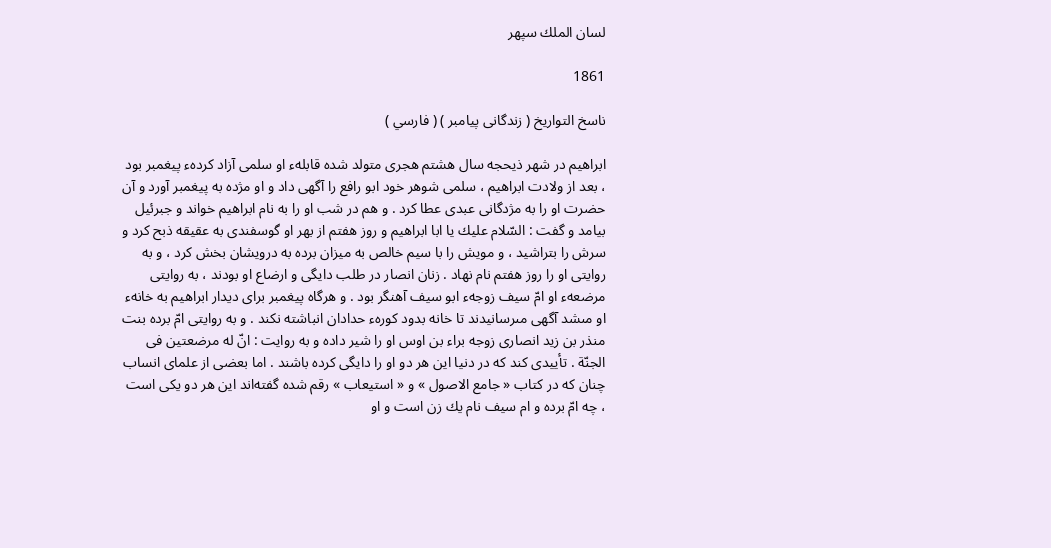لسان الملك سپهر

1861

ناسخ التواريخ ( زندگانى پيامبر ) ( فارسي )

ابراهيم در شهر ذيحجه سال هشتم هجرى متولد شده قابلهء او سلمى آزاد كردهء پيغمبر بود ، بعد از ولادت ابراهيم ، سلمى شوهر خود ابو رافع را آگهى داد و او مژده به پيغمبر آورد و آن حضرت او را به مژدگانى عبدى عطا كرد . و هم در شب او را به نام ابراهيم خواند و جبرئيل بيامد و گفت : السّلام عليك يا ابا ابراهيم و روز هفتم از بهر او گوسفندى به عقيقه ذبح كرد و سرش را بتراشيد ، و مويش را با سيم خالص به ميزان برده به درويشان بخش كرد ، و به روايتى او را روز هفتم نام نهاد . زنان انصار در طلب دايگى و ارضاع او بودند ، به روايتى مرضعهء او امّ سيف زوجهء ابو سيف آهنگر بود . و هرگاه پيغمبر براى ديدار ابراهيم به خانهء او مىشد آگهى مىرسانيدند تا خانه بدود كورهء حدادان انباشته نكند . و به روايتى امّ برده بنت منذر بن زيد انصارى زوجه براء بن اوس او را شير داده و به روايت : انّ له مرضعتين فى الجنّة . تأييدى كند كه در دنيا اين هر دو او را دايگى كرده باشند . اما بعضى از علماى انساب چنان كه در كتاب « جامع الاصول » و « استيعاب » رقم شده گفته‌اند اين هر دو يكى است ، چه امّ برده و ام سيف نام يك زن است و او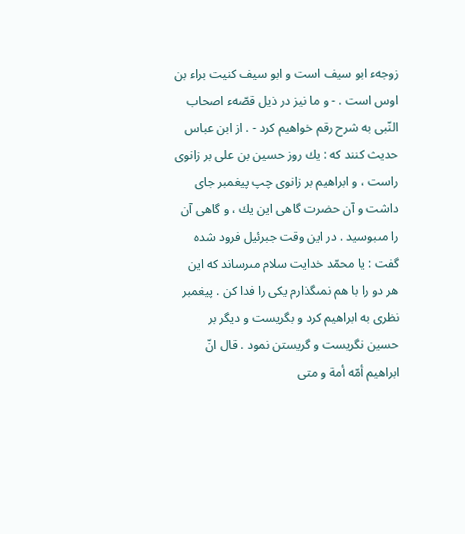زوجهء ابو سيف است و ابو سيف كنيت براء بن اوس است . - و ما نيز در ذيل قصّهء اصحاب النّبى به شرح رقم خواهيم كرد - . از ابن عباس حديث كنند كه : يك روز حسين بن على بر زانوى راست ، و ابراهيم بر زانوى چپ پيغمبر جاى داشت و آن حضرت گاهى اين يك ، و گاهى آن را مىبوسيد . در اين وقت جبرئيل فرود شده گفت : يا محمّد خدايت سلام مىرساند كه اين هر دو را با هم نمىگذارم يكى را فدا كن . پيغمبر نظرى به ابراهيم كرد و بگريست و ديگر بر حسين نگريست و گريستن نمود . قال انّ ابراهيم أمّه أمة و متى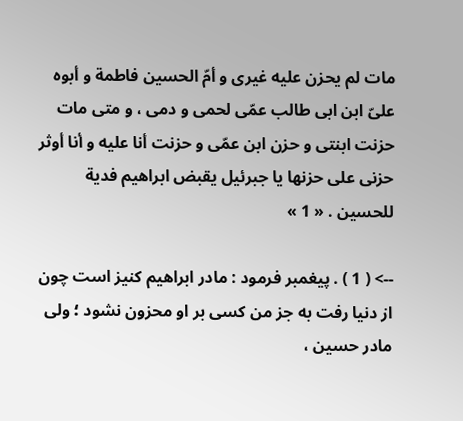مات لم يحزن عليه غيرى و أمّ الحسين فاطمة و أبوه علىّ ابن ابى طالب عمّى لحمى و دمى ، و متى مات حزنت ابنتى و حزن ابن عمّى و حزنت أنا عليه و أنا أوثر حزنى على حزنها يا جبرئيل يقبض ابراهيم فدية للحسين . « 1 »

--> ( 1 ) . پيغمبر فرمود : مادر ابراهيم كنيز است چون از دنيا رفت به جز من كسى بر او محزون نشود ؛ ولى مادر حسين ،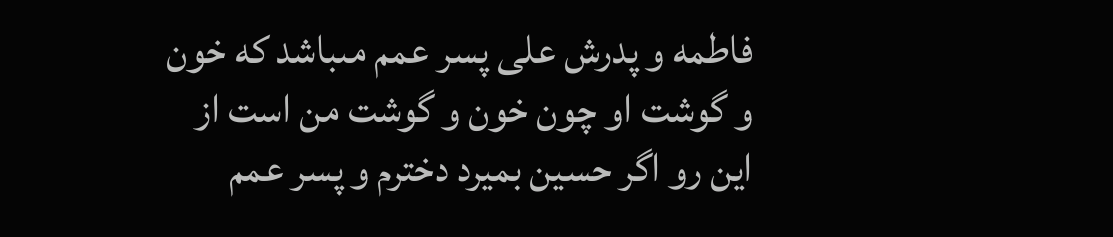فاطمه و پدرش على پسر عمم مىباشد كه خون و گوشت او چون خون و گوشت من است از اين رو اگر حسين بميرد دخترم و پسر عمم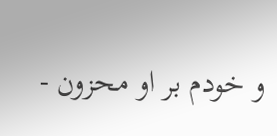و خودم بر او محزون -